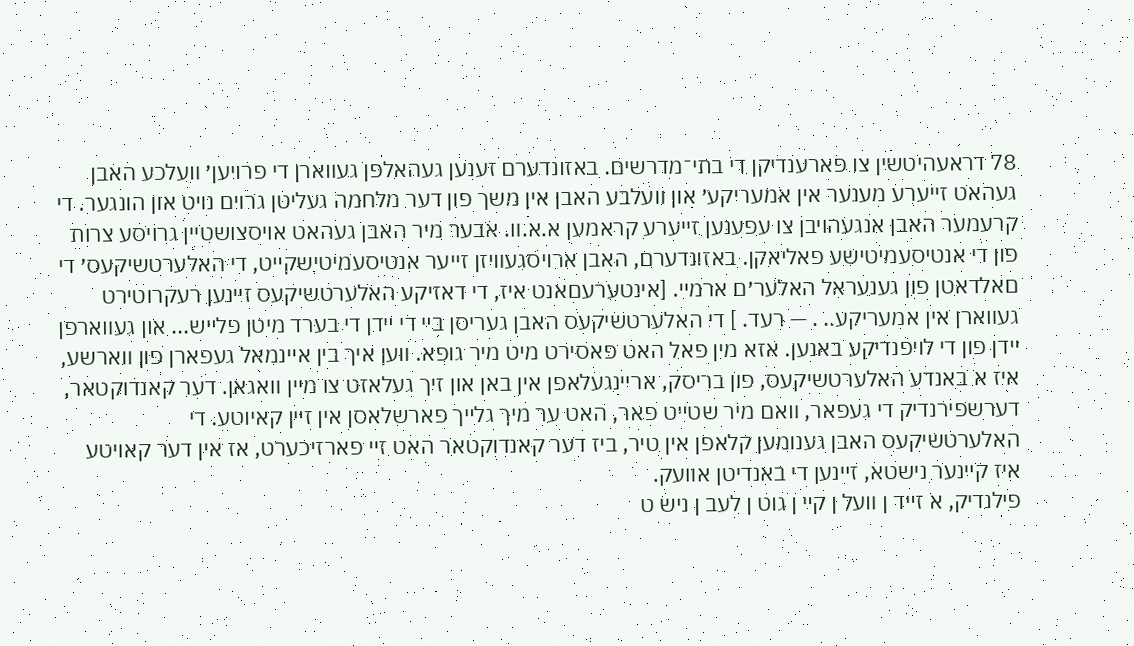78 דראעהיטשין צו פארענדיקן די בתי־מדרשים. באזונדערם זענען געהאלפן געװארן די פרויען׳ װעלכע האבן געהאט זייערע מענער אין אמעריקע׳ און װעלבע האבן אין משך פון דער מלחמה געליטן גרוים נויט און הונגער. די קרעמער האבן אנגעהויבן צו עפענען זייערע קראמען א.א.װ. אבער מיר האבן געהאט אויסצושטיין גרויסע צרות פון די אנטיסעמיטישע פאליאקן. באזונדערם, האבן ארויסגעװיזן זייער אנטיסעמיטישקײט, די האלערטשיקעס׳ די םאלדאטן פון גענעראל האלער׳ם ארמײ. [אינטערעםאנט איז, די דאזיקע האלערטשיקעס זײנען רעקרוטירט געװארן אין אמעריקע.. . — רעד. ] די האלערטשיקעס האבן געריסן בײ די ײדן די בערד מיטן פלײש... און געװארפן ײדן פון די לויפנדיקע באנען. אזא מין פאל האט פאסירט מיט מיר גופא. װען איך בין אײנמאל געפארן פון װארשע, איז א באנדע האלערטשיקעס, פון בריסק, ארײנגעלאפן אין באן און זיך געלאזט צו מײן װאגאן. דער קאנדוקטאר, דערשפירנדיק די געפאר, װאם מיר שטײט פאר, האט ער מיך גלײך פארשלאסן אין זײן קאיוטע. די האלערטשיקעס האבן גענומען קלאפן אין טיר, ביז דער קאנדוקטאר האט זײ פארזיכערט, אז אין דער קאױטע איז קײנער נישטא, זײנען די באנדיטן אװעק.
פילנדיק, א זײד ן װעל ן קײ ן גוט ן לעב ן ניש ט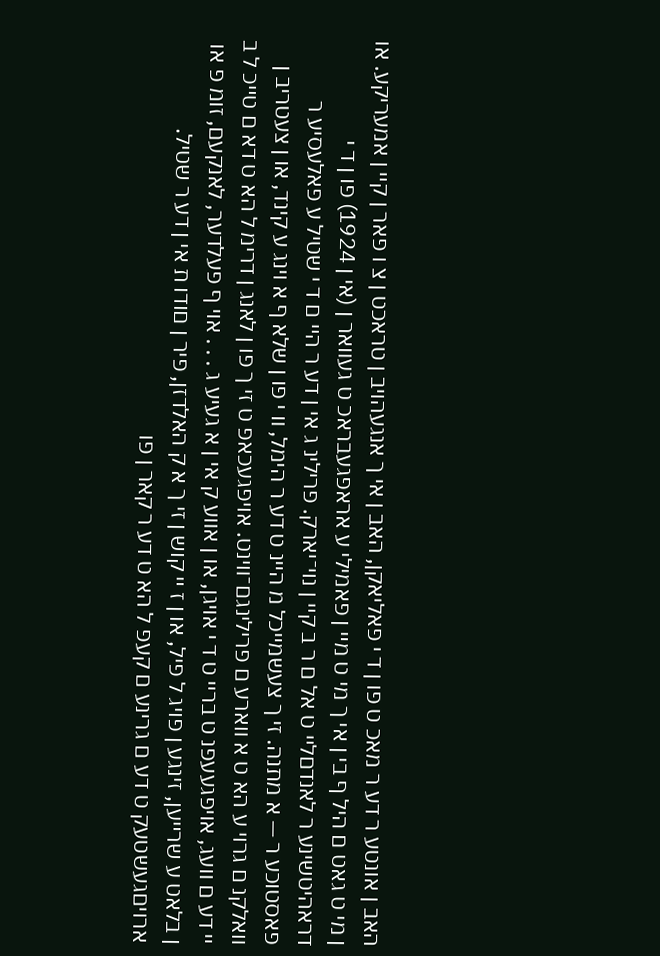האב ן אונטע ר דע ר מאכ ט פו ן ד י פאליאקן, האב ן אי ך אנגעהויב ן טראכט ן צ ו פאר ן קײ ן אמעריקע. או ן מי ט גאט ם היל ף בי ן אי ך מי ט מײ ן פאמילי ע אראפגעבראכ ט געװאר ן (אי ן 1924) פו ן ד י דראהיטשינע ר לאנדםלײ ט אל ם ר ב קײ ן נױ־יארק. פרילינ ג אי ן דע ר הײ ם ד י שטיל ע פאלעסיע ר פאסטוכע ר — א מתנה. זי ך צעשמײכל מ הײנ ט דע ר הימל, װ י פו ן שלא ף א ױנג ע קינד, או ן צעטריב ן װאלקנ ם גרוי ע הא ט א װארע ם פרילינגם־װינט. אויפגעכאפ ט זי ך פו ן לאנג ן דרימ ל הא ט דא ם טײכ ל ב ײ דע ם װעג, אויפגעעפנ ט ברײ ט ד י אויגן, או ן אװע ק אי ן א געיע ג . . . אוי ף פעלדער, לאנקעם, זומ פ או ן בלאט ע שרײען, זינגע ן פויג ל פיל, או ן ז ײ קוש ן זי ך א ק האלדזן, פיר ן םודו ת אי ן דע ר שטיל. ארויםגעשטעק ט דע ם גרינע ם קעפ ל הא ט דע ר קאר ן פו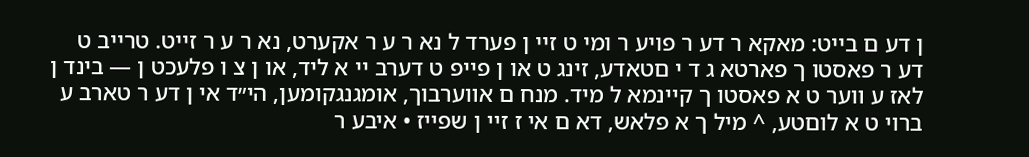ן דע ם בײט: מאקא ר דע ר פויע ר ומי ט זײ ן פערד ל נא ר ע ר אקערט, נא ר ע ר זײט. טרײב ט דע ר פאסטו ך פארטא ג ד י םטאדע, זינג ט או ן פײפ ט דערב ײ א ליד, או ן צ ו פלעכט ן — בינד ן לאז ע װער ט א פאסטו ך קײנמא ל מיד. מנח ם אװערבוך, אומגנגקומען, הי״ד אי ן דע ר טארב ע ברוי ט א לוםטע, ^ מיל ך א פלאש, דא ם אי ז זײ ן שפײז • איבע ר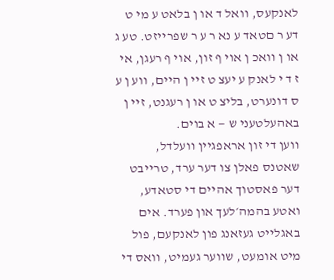לאנקעס, װאל ד או ן בלאט ע מי ט דע ר םטאד ע נא ר ע ר שפרײזט. טע ג או ן װאכ ן אוי ף זון, אוי ף רעגן, אי ז ד י לאנק ע יעצ ט זײ ן הײם, װע ן ע ס דונערט, בליצ ט או ן רעגנט, זײ ן באהעלטעני ש — א בוים.
װען די זון אראפגיין װעלדל, שאטנס פאלן צו דער ערד, טרײבט דער פאסטוך אהײם די סטאדע, ואטע בהמה׳לעך און פערד. אים באגלײט געזאנג פון לאנקעם, פול מיט אומעט, שװער געמיט, װאס די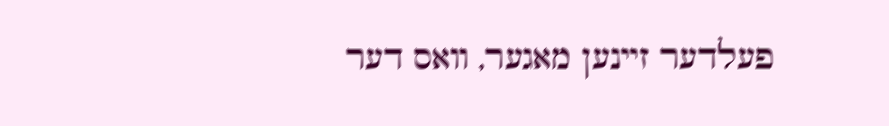פעלדער זײנען מאגער, װאס דער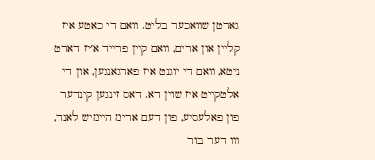גארטן שװאכער בליט. װאם די כאטע איז קלײן און ארים, װאם קײן פרײד א׳יז דארט ניטא, װאם די יוגנט איז פארגאנגען, און די אלטקײט איז שוין דא. דאס זינגען קינדער פון פאלעסיע, פון דעם ארימ הײמיש לאנד, װו דער בור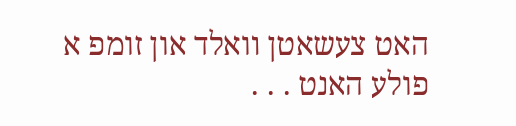האט צעשאטן װאלד און זומפ א פולע האנט . . .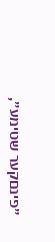״פינםקער שטימע״,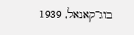בוג־קאנאל, 1939